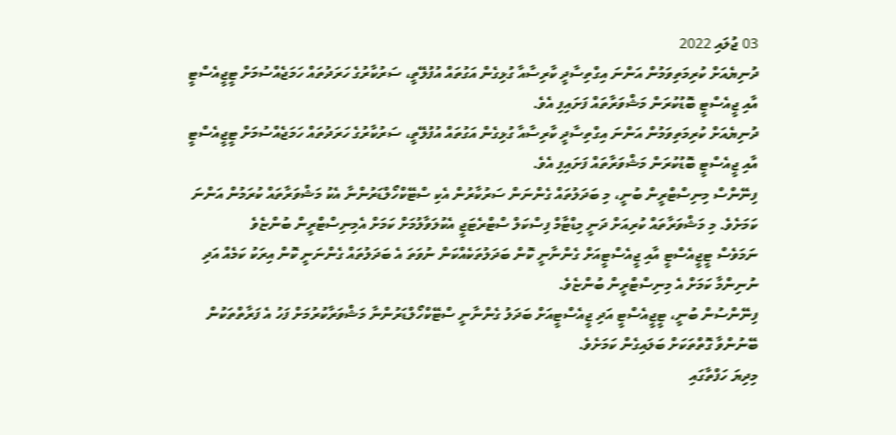03 ޖުލައި 2022
ދުނިޔެއަށް ކުރިމަތިވަމުން އަންނަ އިގްތިސާދީ ކާރިސާއާ ގުޅިގެން އަގުތައް އުފުލޭތީ، ސަރުކާރުގެ ހަރަދުތައް ހަމަޖެއްސުމަށް ޓީޖީއެސްޓީ އާއި ޖީއެސްޓީ ބޮޑުކުރަން މަޝްވަރާތައް ފަށައިފި އެވެ.
ދުނިޔެއަށް ކުރިމަތިވަމުން އަންނަ އިގްތިސާދީ ކާރިސާއާ ގުޅިގެން އަގުތައް އުފުލޭތީ، ސަރުކާރުގެ ހަރަދުތައް ހަމަޖެއްސުމަށް ޓީޖީއެސްޓީ އާއި ޖީއެސްޓީ ބޮޑުކުރަން މަޝްވަރާތައް ފަށައިފި އެވެ.
ފިނޭންސް މިނިސްޓްރީން ބުނީ، މި ބަދަލުތައް ގެންނަން ސަރުކާރުން އެކި ސްޓޭކްހޯލްޑަރުންނާ އެކު މަޝްވަރާތައް ކުރަމުން އަންނަ ކަމަށެވެ. މި މަޝްވަރާތައް ކުރިއަށް ދަނީ މިޑްޓާމް ފިސްކަލް ސްޓްރެޓަޖީ އެކުލަވާލުމަށް ކަމަށް އެމިނިސްޓްރީން ބުންޏެވެ
ނަމަވެސް ޓީޖީއެސްޓީ އާއި ޖީއެސްޓީއަށް ގެންނާނީ ކޮން ބަދަލުތަކެއްކަން ނުވަތަ އެ ބަދަލުތައް ގެންނަނީ ކޮން އިރަކު ކަމެއް އަދި ނުނިންމާ ކަމަށް އެ މިނިސްޓްރީން ބުންޏެވެ.
ފިނޭންސުން ބުނީ، ޓީޖީއެސްޓީ އަދި ޖީއެސްޓީއަށް ބަދަލު ގެންނާނީ ސްޓޭކްހޯލްޑަރުންނާ މަޝްވަރާކުރުމަށް ފަހު އެ ފަރާތްތަކުން ބޭނުންވާ ގޮތްތަކަށް ބަލައިގެން ކަމަށެވެ.
މިދިޔަ ހަފްތާގައި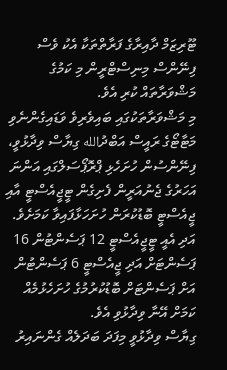ޓޫރިޒަމް ދާއިރާގެ ފަރާތްތަކާ އެކު ވެސް ފިނޭންސް މިނިސްޓްރީން މި ކަމުގެ މަޝްވަރާތައް ކުރި އެވެ.
މި މަޝްވަރާތަކުގައި ބައިވެރިވެ ވަޑައިގެންނެވި މަޓާޓޯގެ ރައީސް އަބްދުالله ގިޔާސް ވިދާޅުވީ، ފިނޭންސުން ހުށަހެޅި ޕްރޮޕޯސަލްގައި އަންނަ އަހަރުގެ ޖެނުއަރީން ފެށިގެން ޓީޖީއެސްޓީ އާއި ޖީއެސްޓީ ބޮޑުކުރަން ހުށަހަޅާފައިވާ ކަމަށެވެ. އަދި އެއީ ޓީޖީއެސްޓީ 12 ޕަސެންޓުން 16 ޕަސެންޓަށް އަދި ޖީއެސްޓީ 6 ޕަސެންޓުން އަށް ޕަސެންޓަށް ބޮޑުކުރުމުގެ ހުށަހެޅުމެއް ކަމަށް އޭނާ ވިދާޅުވި އެވެ.
ގިޔާސް ވިދާޅުވީ މިފަދަ ބަދަލެއް ގެންނައިރު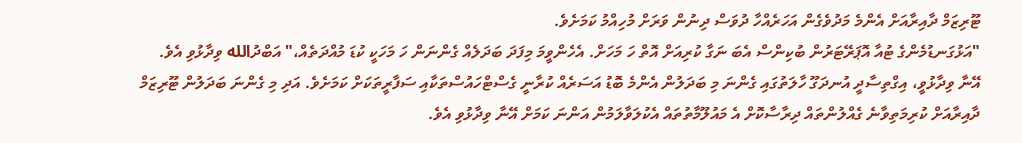ޓޫރިޒަމް ދާއިރާއަށް އެންމެ މަދުވެގެން އަހަރެއްހާ ދުވަސް ދިނުން ވަރަށް މުހިއްމު ކަމަށެވެ.
"އަޅުގަނޑުމެންގެ ޓުއާ އޮޕަރޭޓަރުން ބުކިންސް އެބަ ނަގާ ކުރިއަށް އޮތް ހަ މަހަށް. އެހެންވީމަ މިފަދަ ބަދަލެއް ގެންނަން ހަ މަހަކީ ކުޑަ މުއްދަތެއް،" އަބްދުالله ވިދާޅުވި އެވެ.
އޭނާ ވިދާޅުވީ، އިގްތިސާދީ އުނދަގޫ ހާލަތުގައި ގެންނަ މި ބަދަލުން އެންމެ ބޮޑު އަސަރެއް ކުރާނީ ގެސްޓްހައުސްތަކާއި ސަފާރީތަކަށް ކަމަށެވެ. އަދި މި ގެންނަ ބަދަލުން ޓޫރިޒަމް ދާއިރާއަށް ކުރިމަތިވާނެ ގެއްލުންތައް ދިރާސާކޮށް އެ މައުލޫމާތުތައް އެކުލަވާލަމުން އަންނަ ކަމަށް އޭނާ ވިދާޅުވި އެވެ.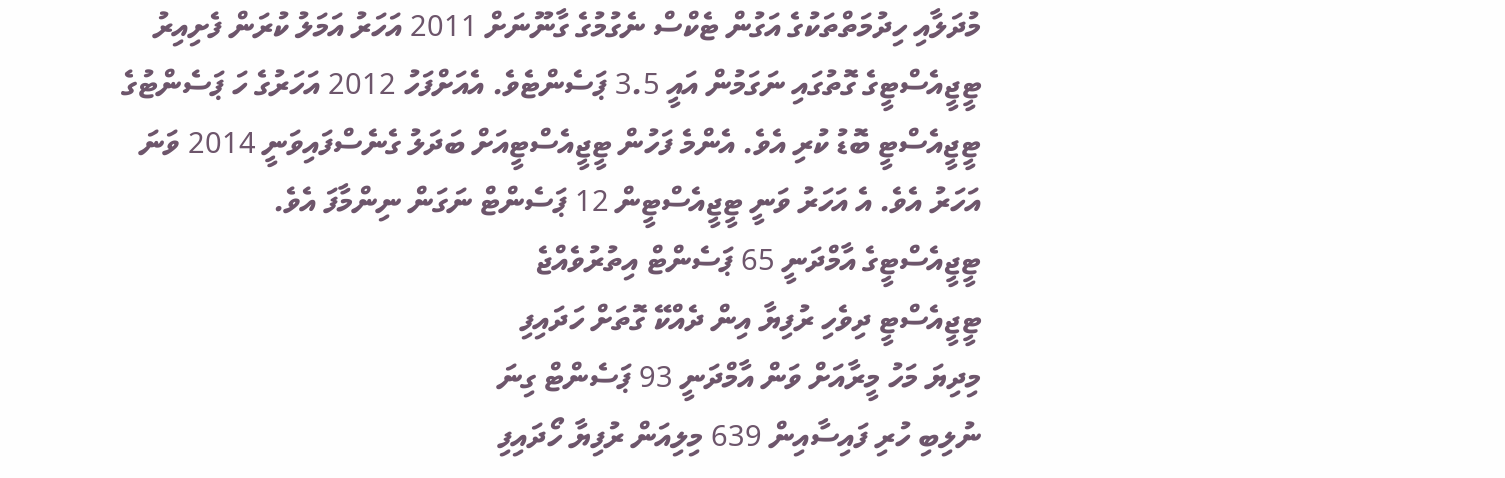މުދަލާއި ހިދުމަތްތަކުގެ އަގުން ޓެކްސް ނެގުމުގެ ގާނޫނަށް 2011 އަހަރު އަމަލު ކުރަން ފެށިއިރު ޓީޖީއެސްޓީގެ ގޮތުގައި ނަގަމުން އައީ 3.5 ޕަސެންޓެވެ. އެއަށްފަހު 2012 އަހަރުގެ ހަ ޕަސެންޓުގެ ޓީޖީއެސްޓީ ބޮޑު ކުރި އެވެ. އެންމެ ފަހުން ޓީޖީއެސްޓީއަށް ބަދަލު ގެނެސްފައިވަނީ 2014 ވަނަ އަހަރު އެވެ. އެ އަހަރު ވަނީ ޓީޖީއެސްޓީން 12 ޕަސެންޓް ނަގަން ނިންމާފަ އެވެ.
ޓީޖީއެސްޓީގެ އާމްދަނީ 65 ޕަސެންޓް އިތުރުވެއްޖެ
ޓީޖީއެސްޓީ ދިވެހި ރުފިޔާ އިން ދެއްކޭ ގޮތަށް ހަދައިފި
މިދިޔަ މަހު މީރާއަށް ވަން އާމްދަނީ 93 ޕަސެންޓް ގިނަ
ނުލިބި ހުރި ފައިސާއިން 639 މިލިއަން ރުފިޔާ ހޯދައިފި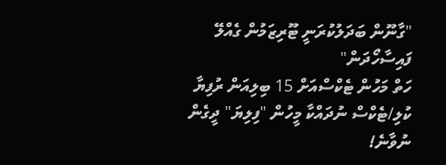"ގާނޫން ބަދަލުކުރަނީ ޓޫރިޒަމުން ގެއްލޭ ފައިސާހޯދަން"
ހަތް މަހުން ޓެކްސްއަށް 15 ބިލިއަން ރުފިޔާ
ކުލި/ޓެކްސް ނުދައްކާ މީހުން "ފިލިޔަ" ދީގެން ނުވާނެ!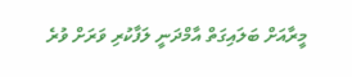މީރާއަށް ބަލައިގަތް އާމްދަނީ ލަފާކުރި ވަރަށް ވުރެ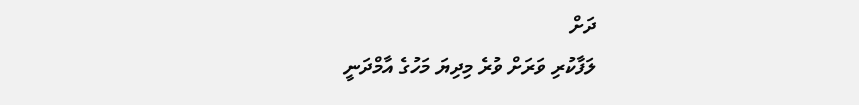ދަށް
ލަފާކުރި ވަރަށް ވުރެ މިދިޔަ މަހުގެ އާމްދަނީ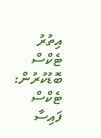އިތުރު
ޓެކްސް ބޮޑުކުރުން: ޓެކްސް ފައިސާ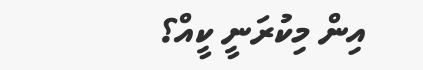އިން މިކުރަނީ ކީއް؟